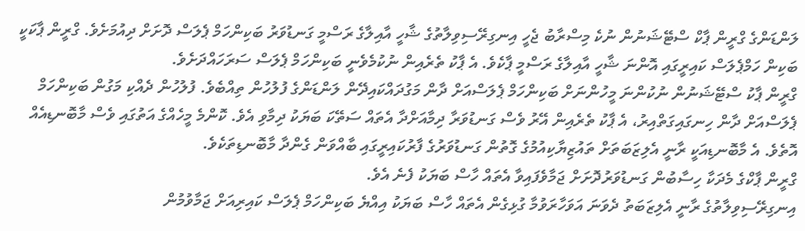ލަންޑަންގެ ގްރީން ޕާކް ސްޓޭޝަނުން ނުކެ މިސްރާބު ޖެހީ އިނގިރޭސިވިލާތުގެ ޝާހީ އާއިލާގެ ރަސްމީ ގަނޑުވަރު ބަކިންހަމް ޕެލަސް ދޮށަށް ދިއުމަށެވެ. ގްރީން ޕާކަކީ ބަކިން ހަމްޕެލަސް ކައިރީގައި އޮންނަ ޝާހީ އާއިލާގެ ރަސްމީ ޕާކެވެ. އެ ޕާކު ތެރެއިން ނުކުމެވެނީ ބަކިންހަމް ޕެލަސް ސަރަހައްދަށެވެ.
ގްރީން ޕާކު ސްޓޭޝަނުން ނުކުންނަ މީހުންނަށް ބަކިންހަމް ޕެލަސްއަށް ދާން މަގުދައްކައިދޭން ލަންޑަންގެ ފުލުހުން ތިއްބެވެ. ފުލުހުން ދެއްކި މަގުން ބަކިންހަމް ޕެލަސްއަށް ދާން ހިނގައިގަތްއިރު، އެ ޕާކު ތެރެއިން އޭރު ވެސް ގަނޑުވަރާ ދިމާއަށްދާ އެތައް ސަތޭކަ ބަޔަކު ދިމާވި އެވެ. ކޮންމެ މީހެއްގެ އަތުގައި ވެސް މާބޮނޑިއެއް އޮތެވެ. އެ މާބޮނޑިއަކީ ރާނީ އެލިޒަބަތަށް ތައުޒިޔާކިއުމުގެ ގޮތުން ގަނޑުވަރުގެ ފާރުކައިރީގައި ބާއްވަން ގެންދާ މާބޮނޑިތަކެވެ.
ގްރީން ޕާކްގެ މެދަކާ ހިސާބުން ގަނޑުވަރުދޮށަށް ޖަމާވެފައިވާ އެތައް ހާސް ބަޔަކު ފެނެ އެވެ.
އިނގިރޭސިވިލާތުގެ ރާނީ އެލިޒަބަތު ދެވަނަ އަވަހާރަވުމާ ގުޅިގެން އެތައް ހާސް ބަޔަކު އިއްޔެ ބަކިންހަމް ޕެލަސް ކައިރިއަށް ޖަމާވުމުން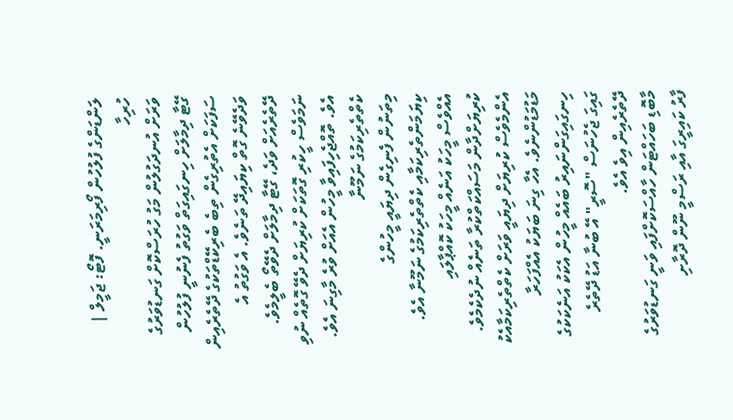ލަންޑަންގެ ފުލުހުން ފޯރިމަރަނީ. ފޮޓޯ: ޖަމީލް | ހުރިހާ
ވަރަށް އުނދަގުލުން މަގު ހުރަސްކޮށް ގަނޑުވަރުގެ ގޭޓާ ދިމާލަށް ހިނގައިގަތް ވަގުތު ފެނުނީ ފުލުހުން ސަފަކަށް އެތުރިގެން ތިބެ ބެރިކޭޑްތަކުގެ ދޭތެރެއިން ވަދެވޭނެ ގޮތް ކިޔައިދޭ ތަނެވެ. އެ ވަގުތު އެ ދޭތެރެއަށް ވަދެ، ގޭޓާ ދިމާލަށް ދެވޭތޯ ބެލީމެވެ. ނަމަވެސް ހީކުރި ގޮތަކަށް ކުރިޔަށް ދެވޭ ގޮތެއް ނުވި އެވެ. ތޮއްޖެހިފައިވާ މީހުން އެއަށް ވުރެ މާގިނަ އެވެ.
ކެތްތެރިކަމުގެ ނަމޫނާ
މިތަނުން ފެނިގެން ދިޔައީ މީހުންގެ ކިޔަމަންތެރިކަމާއި ކެތްތެރިކަމުގެ ނަމޫނާ އެވެ. އެއްވެސް މީހަކު އަނެއް މީހަކު ކޮއްޕާލައި ކުރިޔަށްދާން މަސައްކަތްކުރާ ތަނެއް ނުދެކެމެވެ. އެންމެވެސް ކުރިޔަށް ދިޔައީ ވަރަށް ކެތްތެރިކަމާއެކު މަޑުމަޑުންނެވެ. އެހާ ގިނަ ބަޔަކު އެއްފަހަރާ ހިނގައިގަންނައިރު ބައެއް މީހުން އެކަކު އަނެކަކުގެ ގައިގަ ޖެހުނަސް "ސޮރީ" އޭ ބުނާ އަޑު ދޭތެރެ ދޭތެރެއިން އިވެ އެވެ.
މާބޮޑި ބަހައްޓަން ހާއްސަކޮށްފައި ވަނީ ގަނޑުވަރުގެ ފާރު ކައިރީގަ އާއި ރަސްމީ ނޫން ދޮރާށި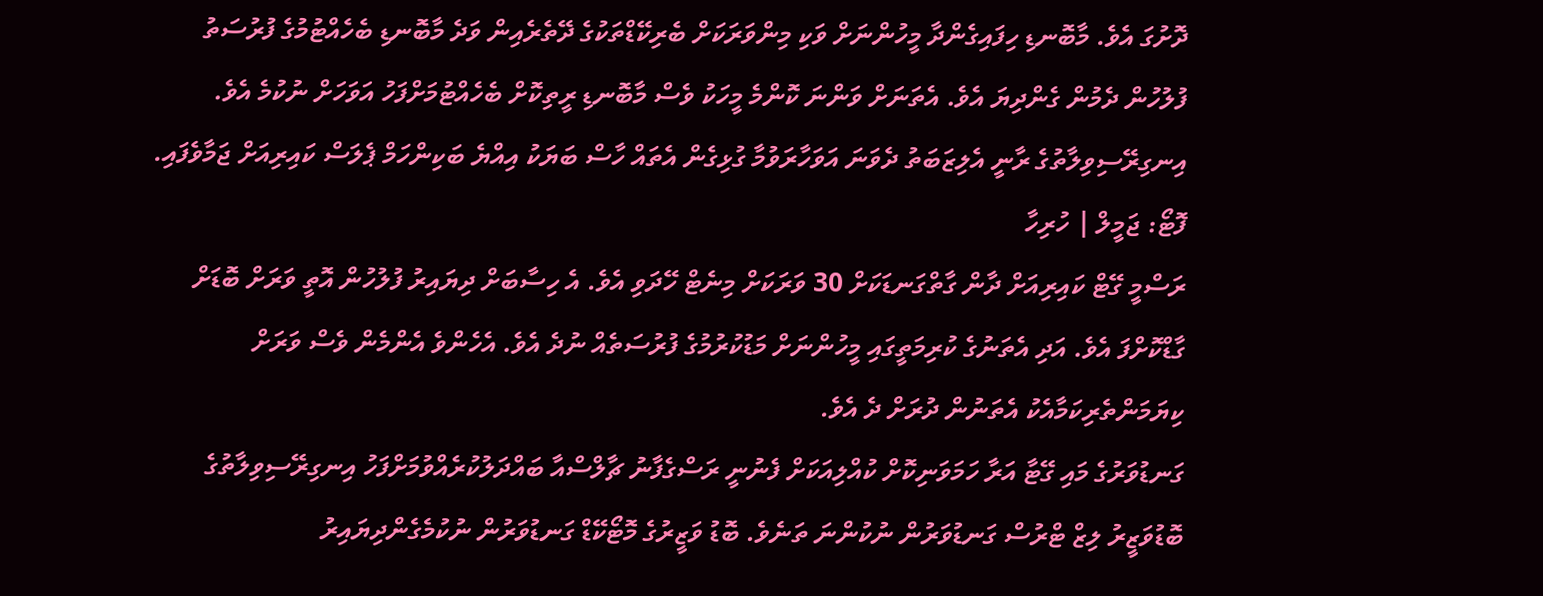ދޮށުގަ އެވެ. މާބޮނޑި ހިފައިގެންދާ މީހުންނަށް ވަކި މިންވަރަކަށް ބެރިކޭޑްތަކުގެ ދޭތެރެއިން ވަދެ މާބޮނޑި ބެހެއްޓުމުގެ ފުރުސަތު ފުލުހުން ދެމުން ގެންދިޔަ އެވެ. އެތަނަށް ވަންނަ ކޮންމެ މީހަކު ވެސް މާބޮނޑި ރީތިކޮށް ބެހެއްޓުމަށްފަހު އަވަހަށް ނުކުމެ އެވެ.
އިނގިރޭސިވިލާތުގެ ރާނީ އެލިޒަބަތު ދެވަނަ އަވަހާރަވުމާ ގުޅިގެން އެތައް ހާސް ބަޔަކު އިއްޔެ ބަކިންހަމް ޕެލަސް ކައިރިއަށް ޖަމާވެފައި. ފޮޓޯ: ޖަމީލް | ހުރިހާ
ރަސްމީ ގޭޓް ކައިރިއަށް ދާން ގާތްގަނޑަކަށް 30 ވަރަކަށް މިނެޓް ހޭދަވި އެވެ. އެ ހިސާބަށް ދިޔައިރު ފުލުހުން އޮތީ ވަރަށް ބޮޑަށް ގާޑްކޮށްފަ އެވެ. އަދި އެތަނުގެ ކުރިމަތީގައި މީހުންނަށް މަޑުކުރުމުގެ ފުރުސަތެއް ނުދެ އެވެ. އެހެންވެ އެންމެން ވެސް ވަރަށް ކިޔަމަންތެރިކަމާއެކު އެތަނުން ދުރަށް ދެ އެވެ.
ގަނޑުވަރުގެ މައި ގޭޓާ އަރާ ހަމަވަނިކޮށް ކުއްލިއަކަށް ފެނުނީ ރަސްގެފާނު ޗާލްސްއާ ބައްދަލުކުރެއްވުމަށްފަހު އިނގިރޭސިވިލާތުގެ ބޮޑުވަޒީރު ލިޒް ޓްރުސް ގަނޑުވަރުން ނުކުންނަ ތަނެވެ. ބޮޑު ވަޒީރުގެ މޮޓޯކޭޑް ގަނޑުވަރުން ނުކުމެގެންދިޔައިރު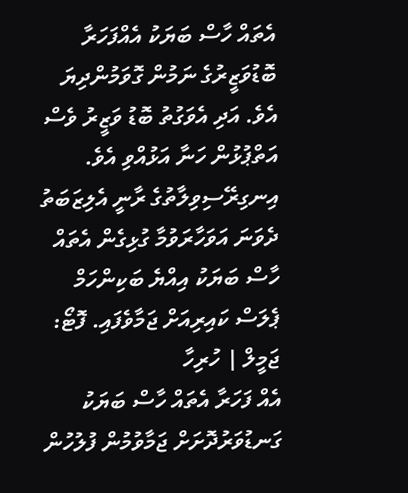އެތައް ހާސް ބަޔަކު އެއްފަހަރާ ބޮޑުވަޒީރުގެ ނަމުން ގޮވަމުންދިޔަ އެވެ. އަދި އެވަގުތު ބޮޑު ވަޒީރު ވެސް އަތްޕުޅުން ހަނާ އަޅުއްވި އެވެ.
އިނގިރޭސިވިލާތުގެ ރާނީ އެލިޒަބަތު ދެވަނަ އަވަހާރަވުމާ ގުޅިގެން އެތައް ހާސް ބަޔަކު އިއްޔެ ބަކިންހަމް ޕެލަސް ކައިރިއަށް ޖަމާވެފައި. ފޮޓޯ: ޖަމީލް | ހުރިހާ
އެއް ފަހަރާ އެތައް ހާސް ބަޔަކު ގަނޑުވަރުދޮށަށް ޖަމާވުމުން ފުލުހުން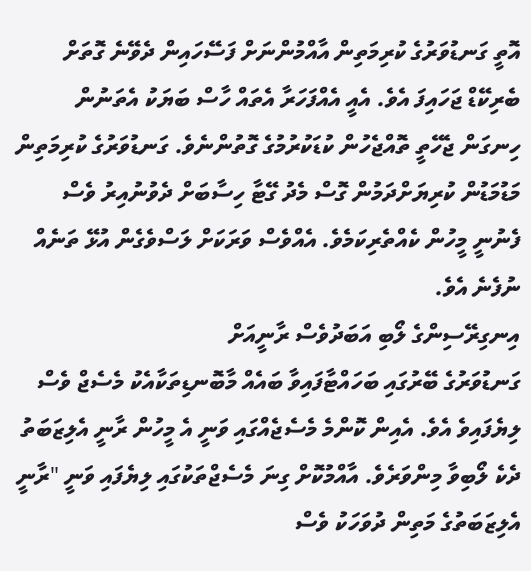އޮތީ ގަނޑުވަރުގެ ކުރިމަތިން އާއްމުންނަށް ފަސޭހައިން ދެވޭނެ ގޮތަށް ބެރިކޭޑް ޖަހައިފަ އެވެ. އެއީ އެއްފަހަރާ އެތައް ހާސް ބަޔަކު އެތަނުން ހިނގަން ޖެހޭތީ ތޮއްޖެހުން ކުޑަކުރުމުގެ ގޮތުންނެވެ. ގަނޑުވަރުގެ ކުރިމަތިން މަޑުމަޑުން ކުރިޔަށްދަމުން ގޮސް މެދު ގޭޓާ ހިސާބަށް ދެވުނުއިރު ވެސް ފެނުނީ މީހުން ކެއްތެރިކަމެވެ. އެއްވެސް ވަރަކަށް ލަސްވެގެން އުޅޭ ތަނެއް ނުފެނެ އެވެ.
އިނގިރޭސިންގެ ލޯބި އަބަދުވެސް ރާނީއަށް
ގަނޑުވަރުގެ ބޭރުގައި ބަހައްޓާފައިވާ ބައެއް މާބޮނޑިތަކާއެކު މެސެޖް ވެސް ލިޔެފައިވެ އެވެ. އެއިން ކޮންމެ މެސެޖެއްގައި ވަނީ އެ މީހުން ރާނީ އެލިޒަބަތު ދެކެ ލޯބިވާ މިންވަރެވެ. އާއްމުކޮށް ގިނަ މެސެޖްތަކުގައި ލިޔެފައި ވަނީ "ރާނީ އެލިޒަބަތުގެ މަތިން ދުވަހަކު ވެސް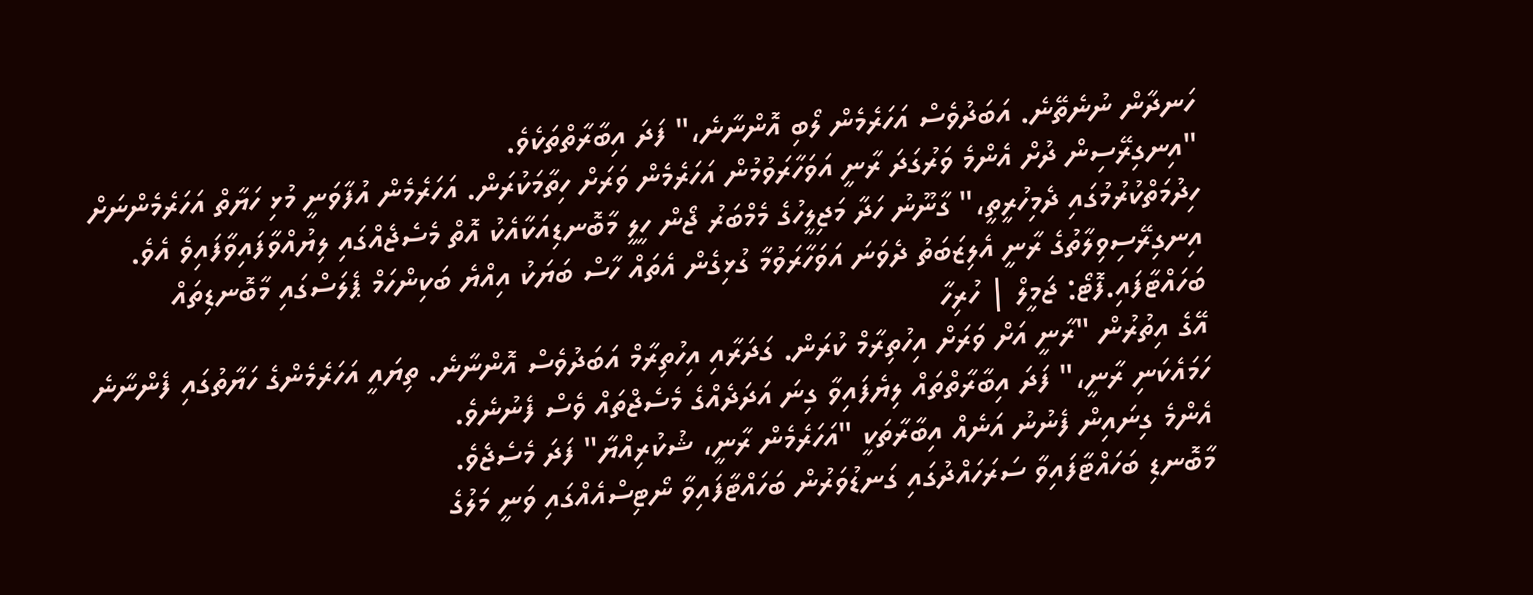ހަނދާން ނުނެތޭނެ. އަބަދުވެސް އަހަރެމެން ލޯބި އޮންނާނެ،" ފަދަ އިބާރާތްތަކެވެ.
"އިނގިރޭސިން ދުށް އެންމެ ވަރުގަދަ ރާނީ އަވަހާރަވުމުން އަހަރެމެން ވަރަށް ހިތާމަކުރަން. އަހަރެމެން އުފާވަނީ މުޅި ހަޔާތް އަހަރެމެންނަށް ހިދުމަތްކުރުމުގައި ދެމިހުރީތީ،" ގާނޫނު ހަދާ މަޖިލީހުގެ މެމްބަރު ޖޯން ހީލީ މާބޮނޑިއަކާއެކު އޮތް މެސެޖެއްގައި ލިޔުއްވާފައިވާފައިވެ އެވެ.
އިނގިރޭސިވިލާތުގެ ރާނީ އެލިޒަބަތު ދެވަނަ އަވަހާރަވުމާ ގުޅިގެން އެތައް ހާސް ބަޔަކު އިއްޔެ ބަކިންހަމް ޕެލަސްގައި މާބޮނޑިތައް ބަހައްޓާފައި.ފޮޓޯ: ޖަމީލް | ހުރިހާ
އޭގެ އިތުރުން "ރާނީ އަށް ވަރަށް އިހުތިރާމް ކުރަން. ގަދަރާއި އިހުތިރާމް އަބަދުވެސް އޮންނާނެ. ތިޔައީ އަހަރެމެންގެ ހަޔާތުގައި ފެންނާނެ ހަމައެކަނި ރާނީ،" ފަދަ އިބާރާތްތައް ލިޔެފައިވާ ގިނަ އަދަދެއްގެ މެސެޖްތައް ވެސް ފެނުނެވެ.
އެންމެ ގިނައިން ފެނުނު އަނެއް އިބާރާތަކީ "އަހަރެމެން ރާނީ، ޝުކުރިއްޔާ" ފަދަ މެސެޖެވެ.
މާބޮނޑި ބަހައްޓާފައިވާ ސަރަހައްދުގައި ގަނޑުވަރުން ބަހައްޓާފައިވާ ނޯޓިސްއެއްގައި ވަނީ މަލުގެ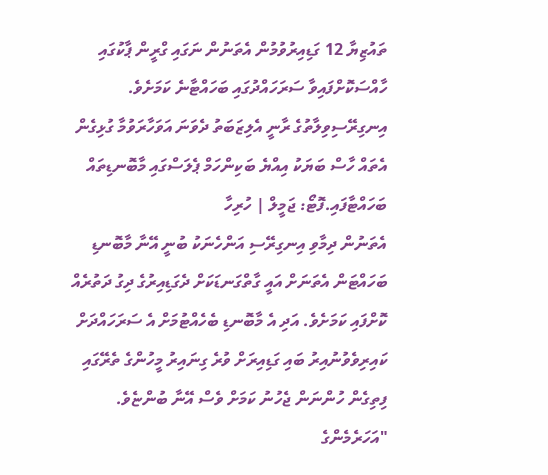ތައުޒިޔާ 12 ގަޑިއިރުވުމުން އެތަނުން ނަގައި ގްރީން ޕާކުގައި ހާއްސަކޮށްފައިވާ ސަރަހައްދުގައި ބަހައްޓާނެ ކަމަށެވެ.
އިނގިރޭސިވިލާތުގެ ރާނީ އެލިޒަބަތު ދެވަނަ އަވަހާރަވުމާ ގުޅިގެން އެތައް ހާސް ބަޔަކު އިއްޔެ ބަކިންހަމް ޕެލަސްގައި މާބޮނޑިތައް ބަހައްޓާފައި.ފޮޓޯ: ޖަމީލް | ހުރިހާ
އެތަނުން ދިމާވި އިނގިރޭސި އަންހެނަކު ބުނީ އޭނާ މާބޮނޑި ބަހައްޓަން އެތަނަށް އައީ ގާތްގަނޑަކަށް ދެގަޑިއިރުގެ ދިގު ދަތުރެއް ކޮށްފައި ކަމަށެވެ. އަދި އެ މާބޮނޑި ބެހެއްޓުމަށް އެ ސަރަހައްދަށް ކައިރިވެވުނުއިރު ބައި ގަޑިއިރަށް ވުރެ ގިނައިރު މީހުންގެ ތެރޭގައި ފިތިގެން ހުންނަން ޖެހުނު ކަމަށް ވެސް އޭނާ ބުންޏެވެ.
"އަހަރެމެންގެ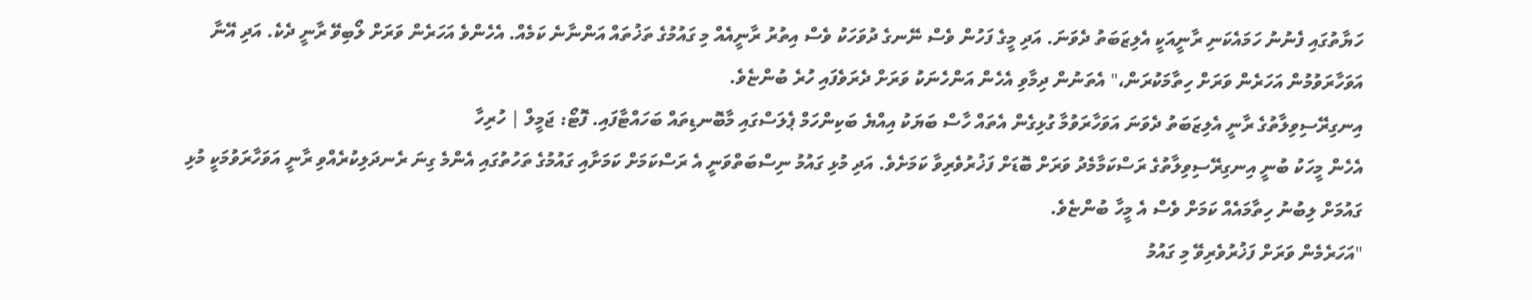ހަޔާތުގައި ފެނުނު ހަމައެކަނި ރާނީއަކީ އެލިޒަބަތު ދެވަނަ. އަދި މީގެ ފަހުން ވެސް ނޭނގެ ދުވަހަކު ވެސް އިތުރު ރާނީއެއް މި ގައުމުގެ ތަޚުތައް އަންނާނެ ކަމެއް. އެހެންވެ އަހަރެން ވަރަށް ލޯބިވޭ ރާނީ ދެކެ. އަދި އޭނާ އަވަހާރަވުމުން އަހަރެން ވަރަށް ހިތާމަކުރަން،" އެތަނުން ދިމާވި އެހެން އަންހެނަކު ވަރަށް ދެރަވެފައި ހުރެ ބުންޏެވެ.
އިނގިރޭސިވިލާތުގެ ރާނީ އެލިޒަބަތު ދެވަނަ އަވަހާރަވުމާ ގުޅިގެން އެތައް ހާސް ބަޔަކު އިއްޔެ ބަކިންހަމް ޕެލަސްގައި މާބޮނޑިތައް ބަހައްޓާފައި. ފޮޓޯ: ޖަމީލް | ހުރިހާ
އެހެން މީހަކު ބުނީ އިނގިރޭސިވިލާތުގެ ރަސްކަމާމެދު ވަރަށް ބޮޑަށް ފަޚުރުވެރިވާ ކަމަށެވެ. އަދި މުޅި ގައުމު ނިސްބަތްވަނީ އެ ރަސްކަމަށް ކަމަށާއި ގައުމުގެ ތަހުތުގައި އެންމެ ގިނަ ރެނދަލިކުރެއްވި ރާނީ އަވަހާރަވުމަކީ މުޅި ގައުމަށް ލިބުނު ހިތާމައެއް ކަމަށް ވެސް އެ މީހާ ބުންޏެވެ.
"އަހަރެމެން ވަރަށް ފަޚުރުވެރިވޭ މި ގައުމު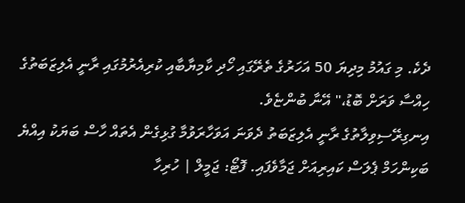ދެކެ. މި ގައުމު މިދިޔަ 50 އަހަރުގެ ތެރޭގައި ހޯދި ކާމިޔާބާއި ކުރިއެރުމުގައި ރާނީ އެލިޒަބަތުގެ ހިއްސާ ވަރަށް ބޮޑު،" އޭނާ ބުންޏެވެ.
އިނގިރޭސިވިލާތުގެ ރާނީ އެލިޒަބަތު ދެވަނަ އަވަހާރަވުމާ ގުޅިގެން އެތައް ހާސް ބަޔަކު އިއްޔެ ބަކިންހަމް ޕެލަސް ކައިރިއަށް ޖަމާވެފައި. ފޮޓޯ: ޖަމީލް | ހުރިހާ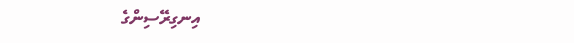އިނގިރޭސިންގެ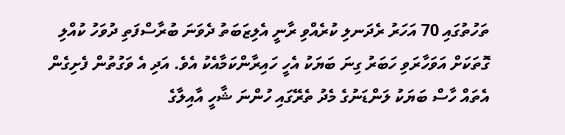ތަހުތުގައި 70 އަހަރު ރެދަނލި ކުރެއްވި ރާނީ އެލިޒަބަތު ދެވަނަ ބުރާސްފަތި ދުވަހު ކުއްލި ގޮތަކަށް އަވަހާރަވި ހަބަރު ގިނަ ބަޔަކު އެހީ ހައިރާންކަމާއެކު އެވެ. އަދި އެ ވަގުތުން ފެށިގެން އެތައް ހާސް ބަޔަކު ލަންޑަނުގެ މެދު ތެރޭގައި ހުންނަ ޝާހީ އާއިލާގެ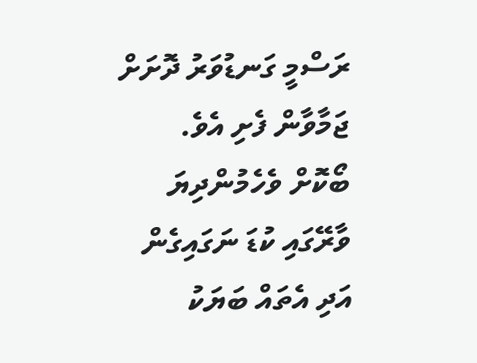ރަސްމީ ގަނޑުވަރު ދޮށަށް ޖަމާވާން ފެށި އެވެ. ބޯކޮށް ވެހެމުންދިޔަ ވާރޭގައި ކުޑަ ނަގައިގެން އަދި އެތައް ބަޔަކު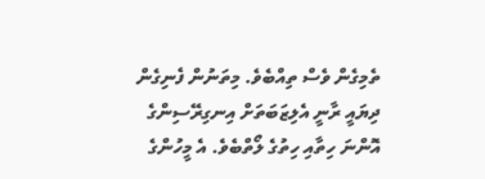ތެމިގެން ވެސް ތިއްބެވެ. މިތަނުން ފެނިގެން ދިޔައީ ރާނީ އެލިޒަބަތަށް އިނގިރޭސިންގެ އޮންނަ ހިތާއި ހިތުގެ ލޯތްބެވެ. އެ މީހުންގެ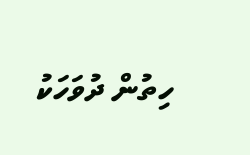ހިތުން ދުވަހަކު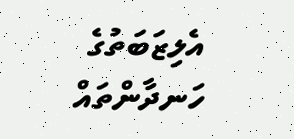އެލިޒަބަތުގެ ހަނދާންތައް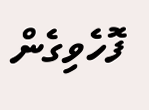ފޮހެވިގެން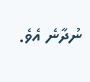ނުދާނެ އެވެ.